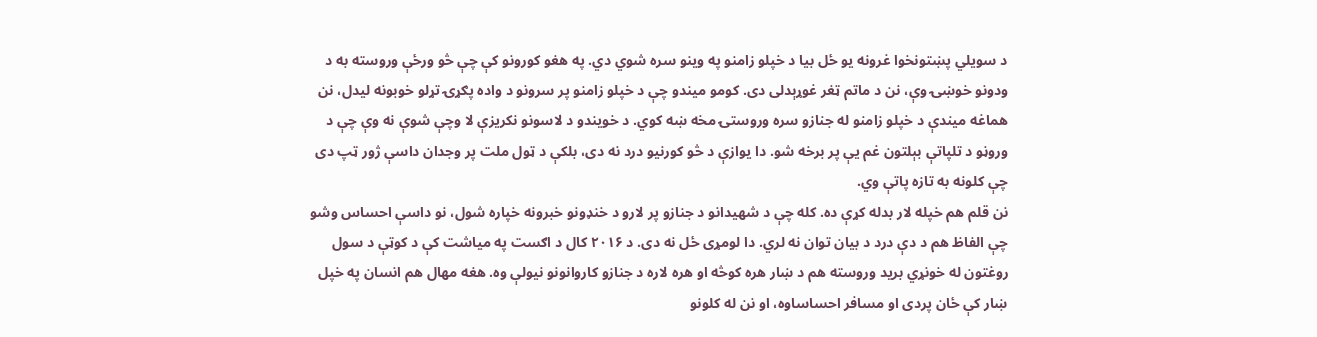د سویلي پښتونخوا غرونه یو ځل بیا د خپلو زامنو په وینو سره شوي دي. په هغو کورونو کې چې څو ورځې وروسته به د ودونو خوښۍ وې، نن د ماتم ټغر غوړېدلی دی. کومو میندو چې د خپلو زامنو پر سرونو د واده پګړۍ تړلو خوبونه لیدل، نن هماغه میندې د خپلو زامنو له جنازو سره وروستۍ مخه ښه کوي. د خویندو د لاسونو نکریزې لا وچې شوې نه وې چې د وروڼو د تلپاتې بېلتون غم یې پر برخه شو. دا یوازې د څو کورنیو درد نه دی، بلکې د ټول ملت پر وجدان داسې ژور ټپ دی چې کلونه به تازه پاتې وي.
نن قلم هم خپله لار بدله کړې ده. کله چې د شهیدانو د جنازو پر لارو د خنډونو خبرونه خپاره شول، نو داسې احساس وشو چې الفاظ هم د دې درد د بیان توان نه لري. دا لومړی ځل نه دی. د ۲۰۱۶ کال د اګست په میاشت کې د کوټې د سول روغتون له خونړي برید وروسته هم د ښار هره کوڅه او هره لاره د جنازو کاروانونو نیولې وه. هغه مهال هم انسان په خپل ښار کې ځان پردی او مسافر احساساوه، او نن له کلونو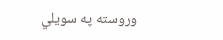وروسته په سویلي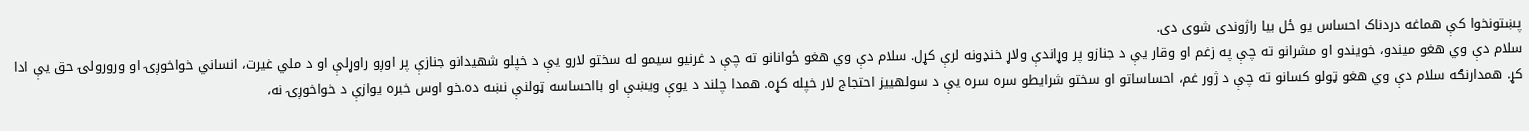پښتونخوا کې هماغه دردناک احساس یو ځل بیا راژوندی شوی دی.
سلام دې وي هغو میندو، خویندو او مشرانو ته چې په زغم او وقار یې د جنازو پر وړاندې ولاړ خنډونه لرې کړل. سلام دې وي هغو ځوانانو ته چې د غرنیو سیمو له سختو لارو یې د خپلو شهیدانو جنازې پر اوږو راوړلې او د ملي غیرت، انساني خواخوږۍ او ورورولۍ حق یې ادا کړ. همدارنګه سلام دې وي هغو ټولو کسانو ته چې د ژور غم، احساساتو او سختو شرایطو سره سره یې د سولهییز احتجاج لار خپله کړه. همدا چلند د یوې ویښې او بااحساسه ټولنې نښه ده.خو اوس خبره یوازې د خواخوږۍ نه،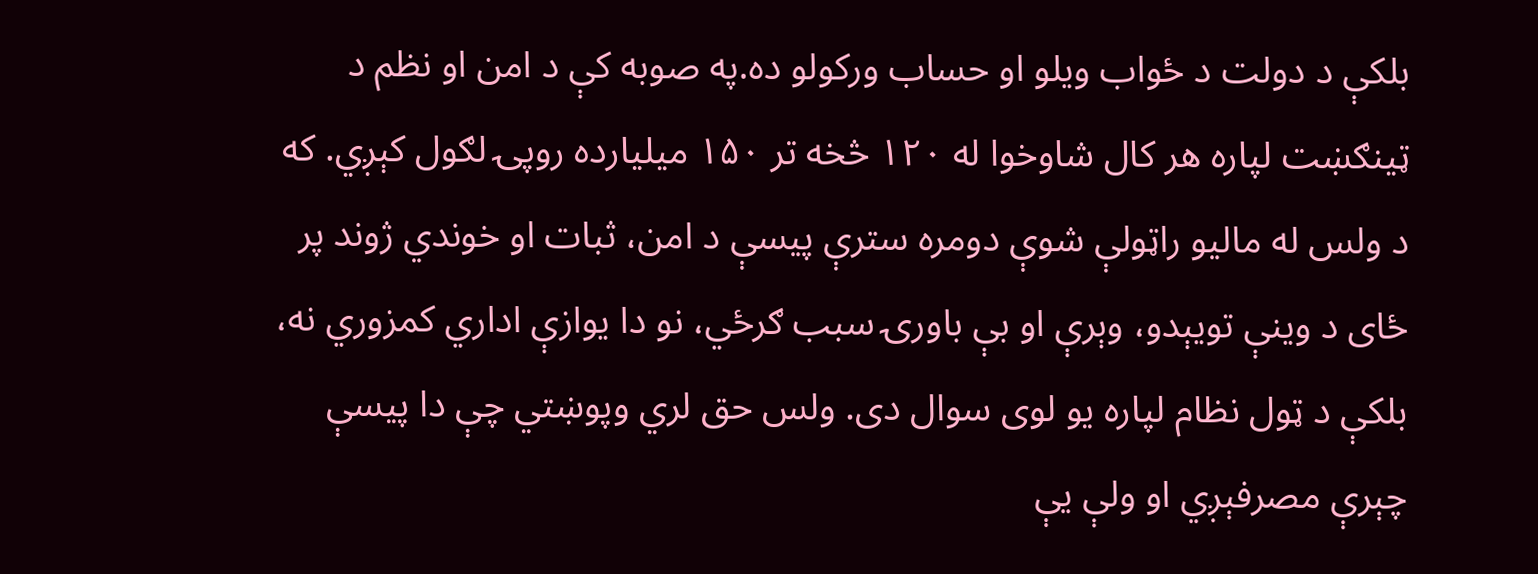بلکې د دولت د ځواب ویلو او حساب ورکولو ده.په صوبه کې د امن او نظم د ټینګښت لپاره هر کال شاوخوا له ۱۲۰ څخه تر ۱۵۰ میلیارده روپۍ لګول کېږي. که د ولس له مالیو راټولې شوې دومره سترې پیسې د امن، ثبات او خوندي ژوند پر ځای د وینې تویېدو، وېرې او بې باورۍ سبب ګرځي، نو دا یوازې اداري کمزوري نه، بلکې د ټول نظام لپاره یو لوی سوال دی. ولس حق لري وپوښتي چې دا پیسې چېرې مصرفېږي او ولې یې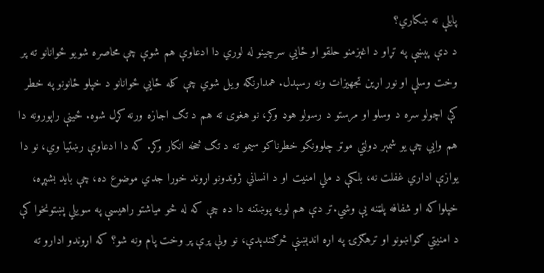پایلې نه ښکاري؟
د دې پېښې په تړاو د اغېزمنو حلقو او ځايي سرچینو له لوري دا ادعاوې هم شوې چې محاصره شویو ځوانانو ته پر وخت وسلې او نور اړین تجهیزات ونه رسېدل. همدارنګه ویل شوي چې کله ځايي ځوانانو د خپلو ځانونو په خطر کې اچولو سره د وسلو او مرستو د رسولو هوډ وکړ، نو هغوی ته هم د تګ اجازه ورنه کړل شوه. ځینې راپورونه دا هم وایي چې یو شمېر دولتي موټر چلوونکو خطرناکو سیمو ته د تګ څخه انکار وکړ. که دا ادعاوې رښتیا وي، نو دا یوازې اداري غفلت نه، بلکې د ملي امنیت او د انساني ژوندونو اړوند خورا جدي موضوع ده، چې باید بشپړه، خپلواکه او شفافه پلټنه یې وشي.تر دې هم لویه پوښتنه دا ده چې که له څو میاشتو راهیسې په سویلي پښتونخوا کې د امنیتي ګواښونو او ترهګرۍ په اړه اندېښنې څرګندېدې، نو ولې پرې پر وخت پام ونه شو؟ که اړوندو ادارو ته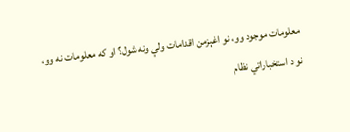معلومات موجود وو، نو اغېزمن اقدامات ولې ونه شول؟ او که معلومات نه وو، نو د استخباراتي نظام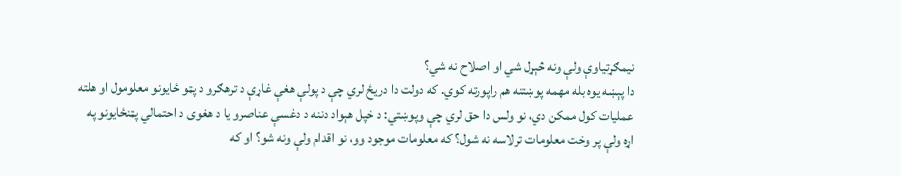نیمګړتیاوې ولې ونه څېړل شي او اصلاح نه شي؟
دا پېښه یوه بله مهمه پوښتنه هم راپورته کوي. که دولت دا دریځ لري چې د پولې هغې غاړې د ترهګرو د پټو ځایونو معلومول او هلته عملیات کول ممکن دي، نو ولس دا حق لري چې وپوښتي: د خپل هېواد دننه د دغسې عناصرو یا د هغوی د احتمالي پټنځایونو په اړه ولې پر وخت معلومات ترلاسه نه شول؟ که معلومات موجود وو، نو اقدام ولې ونه شو؟ او که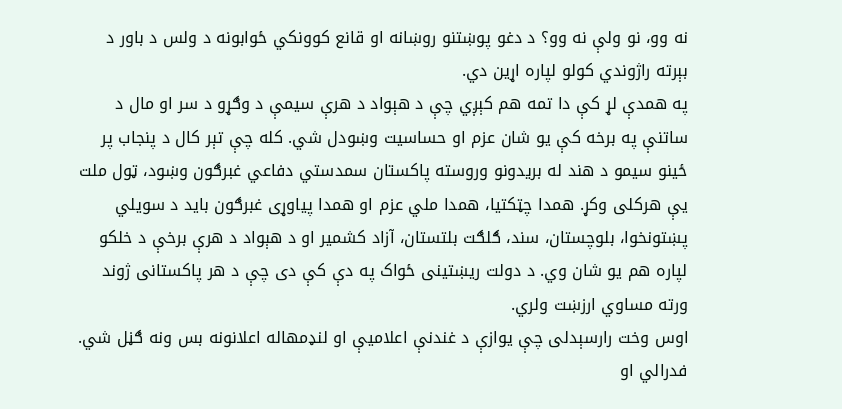نه وو، نو ولې نه وو؟ د دغو پوښتنو روښانه او قانع کوونکي ځوابونه د ولس د باور د بېرته راژوندي کولو لپاره اړین دي.
په همدې لړ کې دا تمه هم کېږي چې د هېواد د هرې سیمې د وګړو د سر او مال د ساتنې په برخه کې یو شان عزم او حساسیت وښودل شي. کله چې تېر کال د پنجاب پر ځینو سیمو د هند له بریدونو وروسته پاکستان سمدستي دفاعي غبرګون وښود، ټول ملت یې هرکلی وکړ. همدا چټکتیا، همدا ملي عزم او همدا پیاوړی غبرګون باید د سویلي پښتونخوا، بلوچستان، سند، ګلګت بلتستان، آزاد کشمیر او د هېواد د هرې برخې د خلکو لپاره هم یو شان وي. د دولت ریښتینی ځواک په دې کې دی چې د هر پاکستانی ژوند ورته مساوي ارزښت ولري.
اوس وخت رارسېدلی چې یوازې د غندنې اعلامیې او لنډمهاله اعلانونه بس ونه ګڼل شي. فدرالي او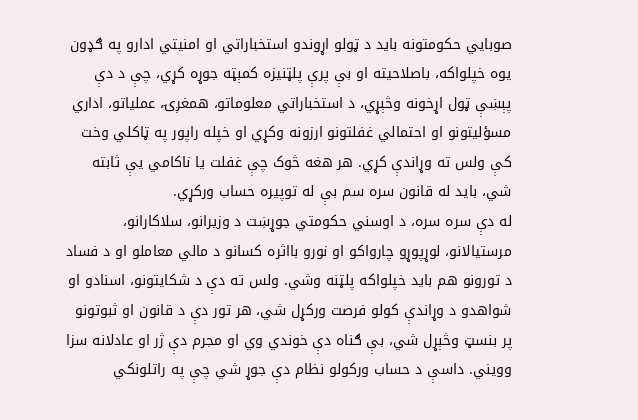صوبایي حکومتونه باید د ټولو اړوندو استخباراتي او امنیتي ادارو په ګډون یوه خپلواکه، باصلاحیته او بې پرې پلټنیزه کمېټه جوړه کړي، چې د دې پېښې ټول اړخونه وڅېړي، د استخباراتي معلوماتو، همغږۍ، عملیاتو، اداري مسؤلیتونو او احتمالي غفلتونو ارزونه وکړي او خپله راپور په ټاکلي وخت کې ولس ته وړاندې کړي. هر هغه څوک چې غفلت یا ناکامي یې ثابته شي، باید له قانون سره سم بې له توپیره حساب ورکړي.
له دې سره سره، د اوسني حکومتي جوړښت د وزیرانو، سلاکارانو، مرستیالانو، لوړپوړو چارواکو او نورو بااثره کسانو د مالي معاملو او د فساد د تورونو هم باید خپلواکه پلټنه وشي. ولس ته دې د شکایتونو، اسنادو او شواهدو د وړاندې کولو فرصت ورکړل شي، هر تور دې د قانون او ثبوتونو پر بنسټ وڅېړل شي، بې ګناه دې خوندي وي او مجرم دې ژر او عادلانه سزا وویني. داسې د حساب ورکولو نظام دې جوړ شي چې په راتلونکي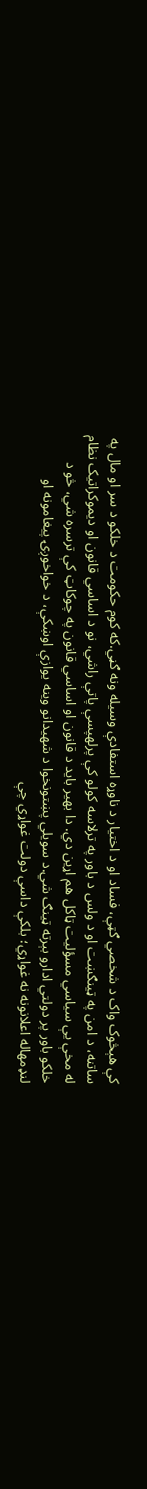کې هېڅوک واک د شخصي ګټې، فساد او د اختیار د ناوړه استفادې وسیله ونه ګڼي.که کوم حکومت د خلکو د سر او مال په ساتنه، د امن په ټینګښت او د ولس د باور په ترلاسه کولو کې پرلهپسې پاتې راشي، نو د اساسي قانون او دیموکراتیک نظام له مخې یې سیاسي مسؤلیت ټاکل هم اړین دي. دا بهیر باید د قانون او اساسي قانون په چوکاټ کې ترسره شي، څو د خلکو باور پر دولتي ادارو بېرته ټینګ شي.د سویلي پښتونخوا د شهیدانو وینه یوازې اوښکې، د خواخوږۍ پیغامونه او لنډمهاله اعلانونه نه غواړي؛ بلکې داسې دولت غواړي چې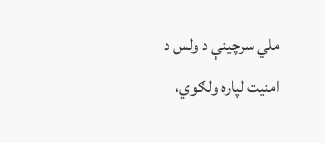ملي سرچینې د ولس د امنیت لپاره ولګوي،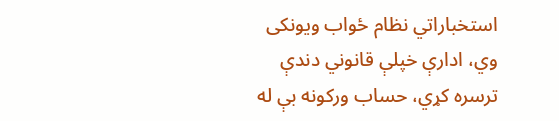استخباراتي نظام ځواب ویونکی وي، ادارې خپلې قانوني دندې ترسره کړي، حساب ورکونه بې له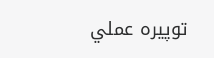توپیره عملي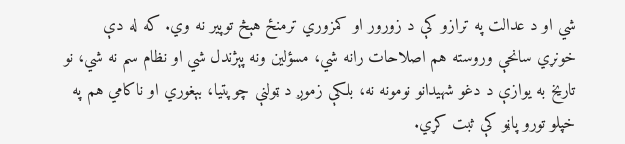شي او د عدالت په ترازو کې د زورور او کمزوري ترمنځ هېڅ توپیر نه وي. که له دې خونړي سانحې وروسته هم اصلاحات رانه شي، مسؤلین ونه پېژندل شي او نظام سم نه شي، نو تاریخ به یوازې د دغو شهیدانو نومونه نه، بلکې زموږ د ټولنې چوپتیا، بېغوري او ناکامي هم په خپلو تورو پاڼو کې ثبت کړي.